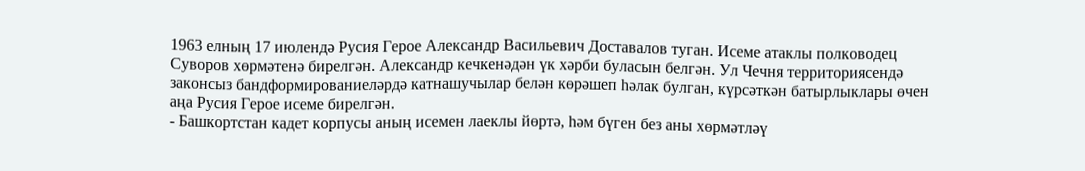1963 елның 17 июлендә Русия Герое Александр Васильевич Доставалов туган. Исеме атаклы полководец Суворов хөрмәтенә бирелгән. Александр кечкенәдән үк хәрби буласын белгән. Ул Чечня территориясендә законсыз бандформированиеләрдә катнашучылар белән көрәшеп һәлак булган, күрсәткән батырлыклары өчен аңа Русия Герое исеме бирелгән.
- Башкортстан кадет корпусы аның исемен лаеклы йөртә, һәм бүген без аны хөрмәтләү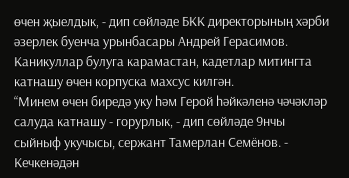өчен җыелдык, - дип сөйләде БКК директорының хәрби әзерлек буенча урынбасары Андрей Герасимов.
Каникуллар булуга карамастан, кадетлар митингта катнашу өчен корпуска махсус килгән.
“Минем өчен биредә уку һәм Герой һәйкәленә чәчәкләр салуда катнашу - горурлык, - дип сөйләде 9нчы сыйныф укучысы, сержант Тамерлан Семёнов. - Кечкенәдән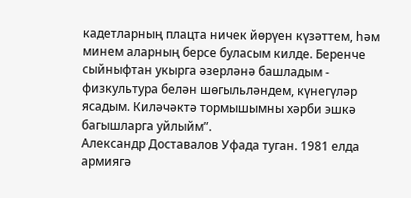кадетларның плацта ничек йөрүен күзәттем, һәм минем аларның берсе буласым килде. Беренче сыйныфтан укырга әзерләнә башладым - физкультура белән шөгыльләндем, күнегүләр ясадым. Киләчәктә тормышымны хәрби эшкә багышларга уйлыйм”.
Александр Доставалов Уфада туган. 1981 елда армиягә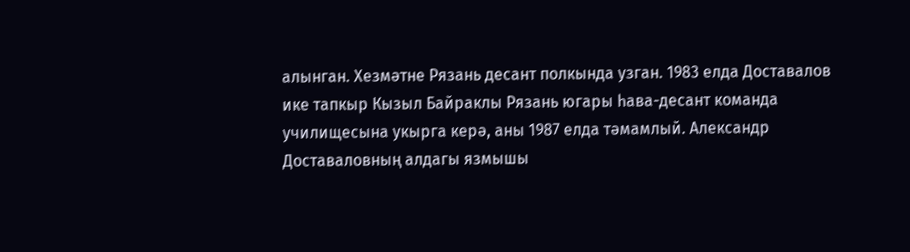алынган. Хезмәтне Рязань десант полкында узган. 1983 елда Доставалов ике тапкыр Кызыл Байраклы Рязань югары һава-десант команда училищесына укырга керә, аны 1987 елда тәмамлый. Александр Доставаловның алдагы язмышы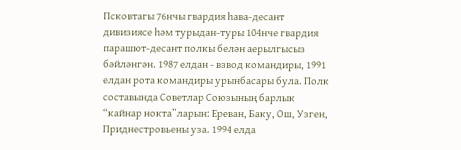Псковтагы 76нчы гвардия һава-десант дивизиясе һәм турыдан-туры 104нче гвардия парашют-десант полкы белән аерылгысыз бәйләнгән. 1987 елдан - взвод командиры, 1991 елдан рота командиры урынбасары була. Полк составында Советлар Союзының барлык “кайнар нокта”ларын: Ереван, Баку, Ош, Узген, Приднестровьены уза. 1994 елда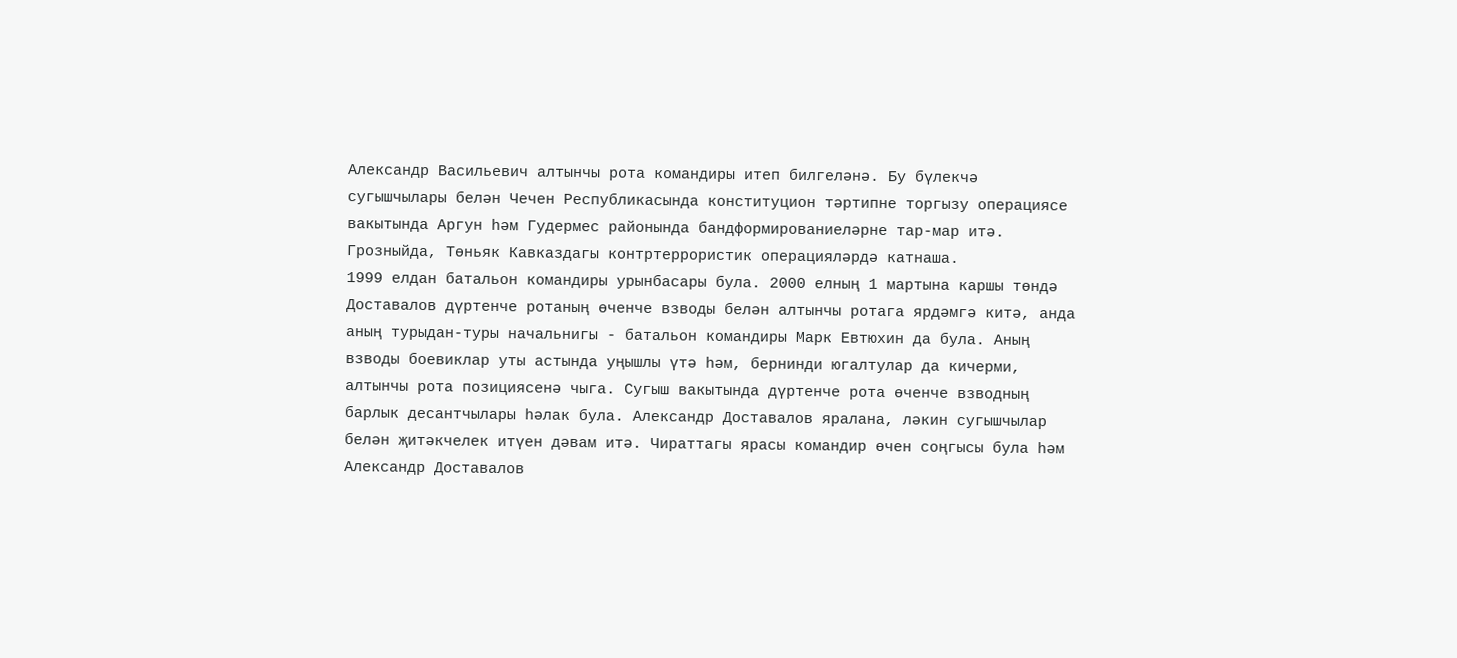Александр Васильевич алтынчы рота командиры итеп билгеләнә. Бу бүлекчә сугышчылары белән Чечен Республикасында конституцион тәртипне торгызу операциясе вакытында Аргун һәм Гудермес районында бандформированиеләрне тар-мар итә. Грозныйда, Төньяк Кавказдагы контртеррористик операцияләрдә катнаша.
1999 елдан батальон командиры урынбасары була. 2000 елның 1 мартына каршы төндә Доставалов дүртенче ротаның өченче взводы белән алтынчы ротага ярдәмгә китә, анда аның турыдан-туры начальнигы - батальон командиры Марк Евтюхин да була. Аның взводы боевиклар уты астында уңышлы үтә һәм, бернинди югалтулар да кичерми, алтынчы рота позициясенә чыга. Сугыш вакытында дүртенче рота өченче взводның барлык десантчылары һәлак була. Александр Доставалов яралана, ләкин сугышчылар белән җитәкчелек итүен дәвам итә. Чираттагы ярасы командир өчен соңгысы була һәм Александр Доставалов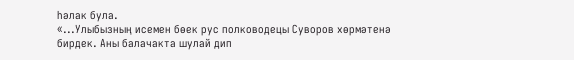һәлак була.
«...Улыбызның исемен бөек рус полководецы Суворов хөрмәтенә бирдек. Аны балачакта шулай дип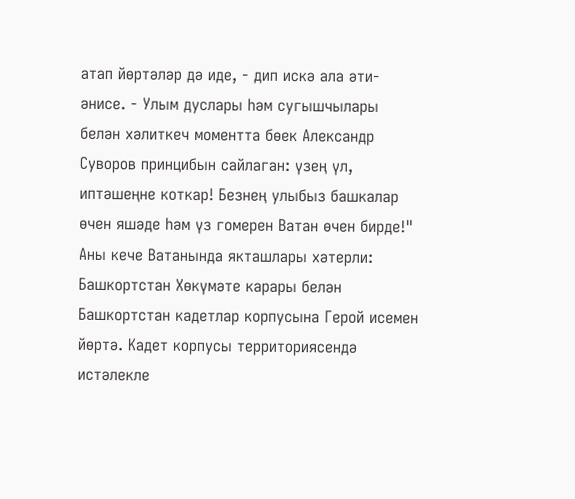атап йөртәләр дә иде, - дип искә ала әти-әнисе. - Улым дуслары һәм сугышчылары белән хәлиткеч моментта бөек Александр Суворов принцибын сайлаган: үзең үл, иптәшеңне коткар! Безнең улыбыз башкалар өчен яшәде һәм үз гомерен Ватан өчен бирде!"
Аны кече Ватанында якташлары хәтерли: Башкортстан Хөкүмәте карары белән Башкортстан кадетлар корпусына Герой исемен йөртә. Кадет корпусы территориясендә истәлекле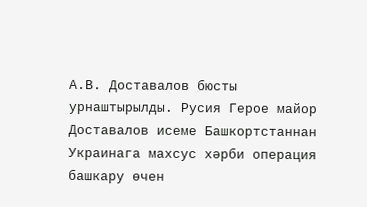А.В. Доставалов бюсты урнаштырылды. Русия Герое майор Доставалов исеме Башкортстаннан Украинага махсус хәрби операция башкару өчен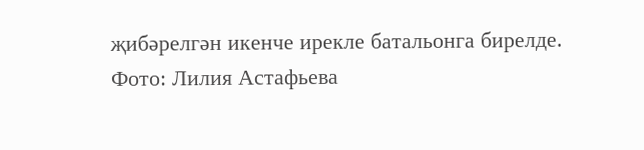җибәрелгән икенче ирекле батальонга бирелде.
Фото: Лилия Астафьева